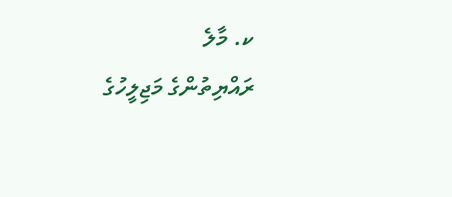ކ. މާލެ
ރައްޔިތުންގެ މަޖިލީހުގެ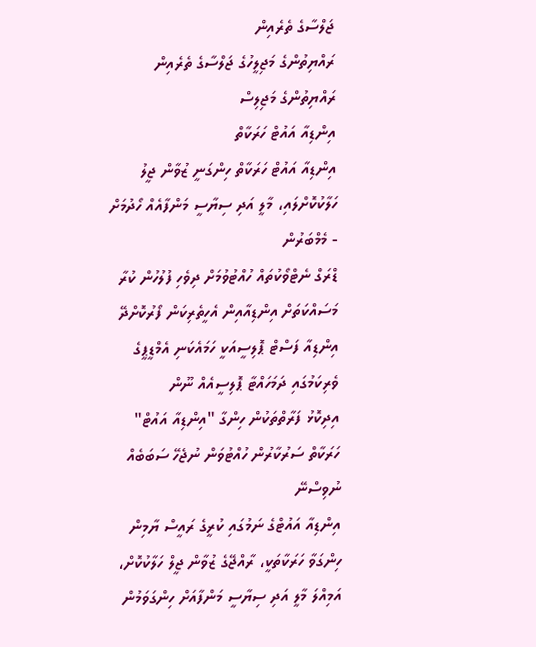ޖަލްސާގެ ތެރެއިން
ރައްޔިތުންގެ މަޖިލީހުގެ ޖަލްސާގެ ތެރެއިން
ރައްޔިތުންގެ މަޖިލިސް
އިންޑިއާ އައުޓް ހަރަކާތް
އިންޑިއާ އައުޓް ހަރަކާތް ހިންގަނީ ޒުވާން ޖީލު ހަލާކުކޮށްލައި، މާލީ އަދި ސިޔާސީ މަންފާއެއް ހޯދުމަށް - މެމްބަރުން
ޑްރަގް ނެޓްވޯކުތައް ހުއްޓުވުމަށް ދިވެހި ފުލުހުން ކުރާ މަސައްކަތަށް އިންޑިއާއިން އެހީތެރިކަން ފޯރުކޮށްދޭ
އިންޑިއާ ފަސްޓް ޕޮލިސީއަކީ ހަމައެކަނި އެމްޑީޕީގެ ވެރިކަމުގައި ދަމަހައްޓާ ޕޮލިސީއެއް ނޫން
އިދިކޮޅު ފަރާތްތަކުން ހިންގާ "އިންޑިއާ އައުޓް" ހަރަކާތް ސަރުކާރުން ހުއްޓުވަން ނުޖެހޭ ސަބަބެއް ނުވިސްނޭ
އިންޑިއާ އައުޓްގެ ނަމުގައި ކުރީގެ ރައީސް ޔާމިން ހިންގަވާ ހަރަކާތަކީ، ރާއްޖޭގެ ޒުވާން ޖީލް ހަލާކުކޮށް، އަމިއްލަ މާލީ އަދި ސިޔާސީ މަންފާއަށް ހިންގަވަމުން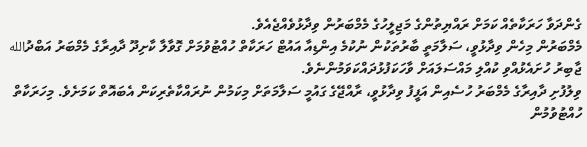ގެންދަވާ ހަރަކާތެއް ކަމަށް ރައްޔިތުންގެ މަޖިލީހުގެ މެމްބަރުން ވިދާޅުވެއްޖެއެވެ.
މެމްބަރުން މިހެން ވިދާޅުވީ، ސަލާމަތީ ބާރުތަކުން ނުކުމެ އިންޑިއާ އައުޓް ހަރަކާތް ހުއްޓުވުމަށް ގޮވާލާ ކާށިދޫ ދާއިރާގެ މެމްބަރު އަބްދުالله ޖާބިރު ހުށައެޅުއްވި ކުއްލި މައްސަލައަށް ވާހަކަފުޅުދައްކަވަމުންނެވެ.
ވިލުފުށި ދާއިރާގެ މެމްބަރު ހުސެއިން އަފީފު ވިދާޅުވީ، ރާއްޖޭގެ ގައުމީ ސަލާމަތަށް މިކަމުން ނުރައްކާތެރިކަން އެބައޮތް ކަމަށެވެ. މިހަރަކާތް ހުއްޓުވުމުން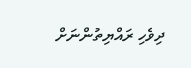ދިވެހި ރައްޔިތުންނަށް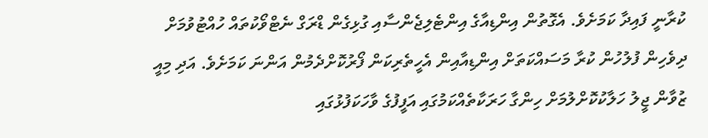ކުރާނީ ފައިދާ ކަމަށެވެ. އެގޮތުން އިންޑިއާގެ އިންޓެލިޖެންސާއި ގުޅިގެން ޑްރަގް ނެޓްވޯކުތައް ހުއްޓުވުމަށް ދިވެހިން ފުލުހުން ކުރާ މަސައްކަތަށް އިންޑިއާއިން އެހީތެރިކަން ފޯރުކޮށްދެމުން އަންނަ ކަމަށެވެ. އަދި މިއީ ޒުވާން ޖީލު ހަލާކުކޮށްލުމަށް ހިންގާ ހަރަކާތެއްކަމުގައި އަފީފުގެ ވާހަކަފުޅުގައި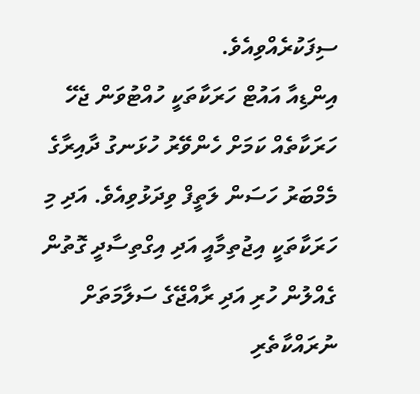ސިފަކުރެއްވިއެވެ.
އިންޑިއާ އައުޓް ހަރަކާތަކީ ހުއްޓުވަން ޖެހޭ ހަރަކާތެއް ކަމަށް ހެންވޭރު ހުޅަނގު ދާއިރާގެ މެމްބަރު ހަސަން ލަތީފް ވިދަޅުވިއެވެ. އަދި މި ހަރަކާތަކީ އިޖުތިމާއީ އަދި އިގްތިސާދީ ގޮތުން ގެއްލުން ހުރި އަދި ރާއްޖޭގެ ސަލާމަތަށް ނުރައްކާތެރި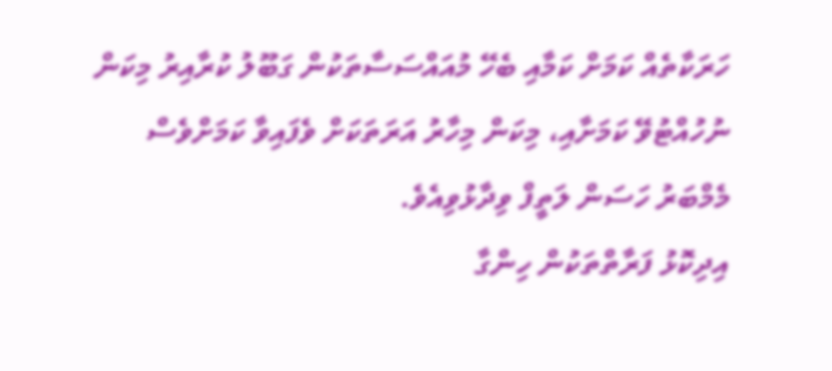ހަރަކާތެއް ކަމަށް ކަމާއި ބެހޭ މުއައްސަސާތަކުން ގަބޫލު ކުރާއިރު މިކަން ނުހުއްޓުވޭ ކަމަށާއި، މިކަން މިހާރު އަރަތަކަށް ވެފައިވާ ކަމަށްވެސް މެމްބަރު ހަސަން ލަތީފް ވިދާޅުވިއެވެ.
އިދިކޮޅު ފަރާތްތަކުން ހިންގާ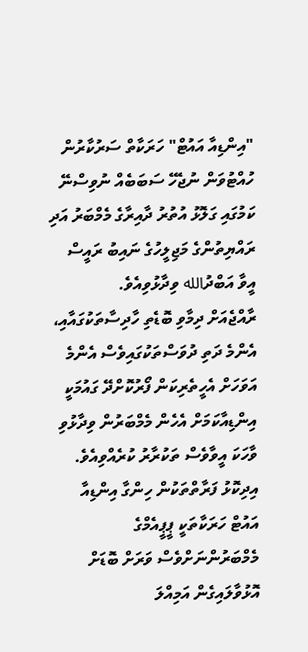"އިންޑިއާ އައުޓް" ހަރަކާތް ސަރުކާރުން ހުއްޓުވަން ނުޖެހޭ ސަބަބެއް ނުވިސްނޭ ކަމުގައި ގަލޮޅު އުތުރު ދާއިރާގެ މެމްބަރު އަދި ރައްޔިތުންގެ މަޖިލީހުގެ ނައިބު ރައީސް އީވާ އަބްދުالله ވިދާޅުވިއެވެ.
ރާއްޖެއަށް ދިމާވި ބޮޑެތި ހާދިސާތަކުގައާއި، އެންމެ ދަތި ދުވަސްތަކުގައިވެސް އެންމެ އަވަހަށް އެހީތެރިކަން ފޯރުކޮށްދޭ ގައުމަކީ އިންޑިއާކަމަށް އެހެން މެމްބަރުން ވިދާޅުވި ވާހަކަ އީވާވެސް ތަކުރާރު ކުރެއްވިއެވެ. އިދިކޮޅު ފަރާތްތަކުން ހިންގާ އިންޑިއާ އައުޓް ހަރަކާތަކީ ޕީޕީއެމްގެ މެމްބަރުންނަށްވެސް ވަރަށް ބޮޑަށް އޮޅުވާލައިގެން އަމިއްލަ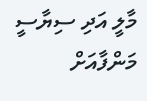މާލީ އަދި ސިޔާސީ މަންފާއަށް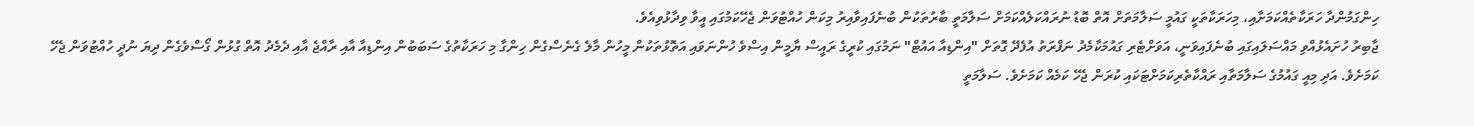ހިންގަމުންދާ ހަރަކާތެއްކަމަށާއި، މިހަރަކާތަކީ ގައުމީ ސަލާމަތަށް އޮތް ބޮޑު ނުރައްކަލެއްކަމަށް ސަލާމަތީ ބާރުތަކުން ބުނެފައިވާއިރު މިކަން ހުއްޓުވަން ޖެހޭކަމުގައި އީވާ ވިދާޅުވިއެވެ.
ޖާބިރު ހުށައެޅުއްވި މައްސަލައިގައި ބުނެފައިވަނީ، އަވަށްޓެރި ގައުމަކާމެދު ނަފްރަތު އުފެދޭ ގޮތަށް "އިންޑިއާ އައުޓް" ނަމުގައި ކުރީގެ ރައީސް ޔާމީން އިސްވެ ހުންނަވައި އަތޮޅުތަކުން މީހުން މާލެ ގެނެސްގެން ހިންގާ މި ހަރަކާތުގެ ސަބަބުން އިންޑިއާ އާއި ރާއްޖެ އާއި ދެމެދު އޮތް ގުޅުން ގޯސްވެގެން ދިޔަ ނުދީ ހުއްޓުވަން ޖެހޭ ކަމަށެވެ. އަދި މިއީ ގައުމުގެ ސަލާމަތާއި ރައްކާތެރިކަމަށްޓަކައި ކުރަން ޖެހޭ ކަމެއް ކަމަށެވެ. ސަލާމަތީ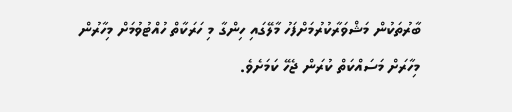ބާރުތަކުން މަޝްވަރާކުރުމަށްފަހު މާލޭގައި ހިންގާ މި ހަރަކާތް ހުއްޓުވުމަށް މިހާރުން މިހާރަށް މަސައްކަތް ކުރަން ޖެހޭ ކަމަށެވެ.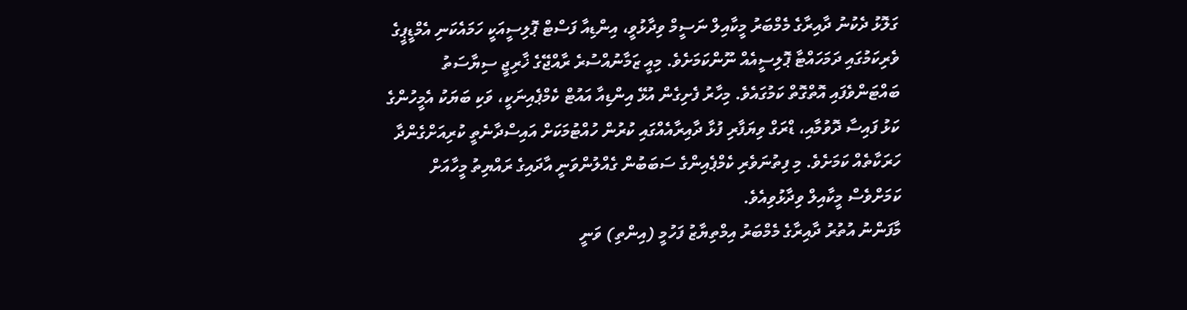ގަލޮޅު ދެކުނު ދާއިރާގެ މެމްބަރު މީކާއިލް ނަސީމް ވިދާޅުވީ، އިންޑިއާ ފަސްޓް ޕޮލިސީއަކީ ހަމައެކަނި އެމްޑީޕީގެ ވެރިކަމުގައި ދަމަހައްޓާ ޕޮލިސީއެއް ނޫންކަމަށެވެ. މިއީ ޒަމާނުއްސުރެ ރާއްޖޭގެ ޚާރިޖީ ސިޔާސަތު ބައްޓަންވެފައި އޮތްގޮތް ކަމުގައެވެ. މިހާރު ފެށިގެން އުޅޭ އިންޑިއާ އައުޓް ކެމްޕެއިނަކީ، ވަކި ބަޔަކު އެމީހުންގެ ކަޅު ފައިސާ ދޮވުމާއި، ޑްރަގް ވިޔަފާރި ފުޅާ ދާއިރާއެއްގައި ކުރުން ހުއްޓުމަކަށް އައިސްދާނެތީ ކުރިއަށްގެންދާ ހަރަކާތެއް ކަމަށެވެ. މި ފިތުނަވެރި ކެމްޕެއިންގެ ސަބަބުން ގެއްލުންވަނީ އާދައިގެ ރައްޔިތު މީހާއަށް ކަމަށްވެސް މީކާއިލް ވިދާޅުވިއެވެ.
މާފަންނު އުތުރު ދާއިރާގެ މެމްބަރު އިމްތިޔާޒު ފަހުމީ (އިންތި) ވަނީ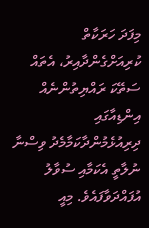މިފަދަ ހަރަކާތް ކުރިއަށްގެންދާއިރު، އެތައް ސަތޭކަ ރައްޔިތުންނެއް އިންޑިއާގައި ދިރިއުޅެމުންދާކަމާމެދު ވިސްނާ ނުލާތީ އެކަމާއި ސުވާލު އުފައްދަވާފައެވެ. މިއީ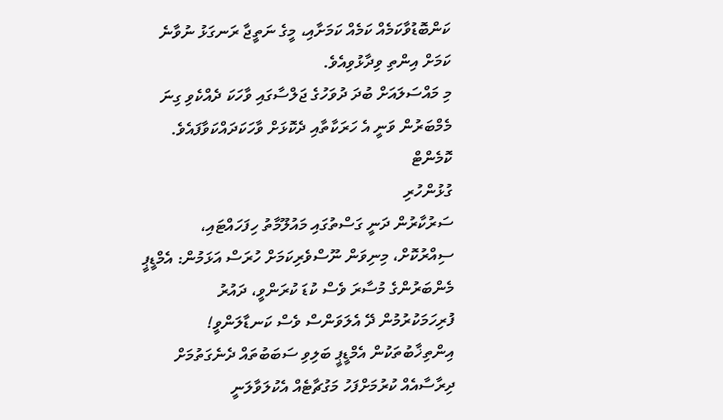ކަންބޮޑުވާކަމެއް ކަމެއް ކަމަށާއި، މީގެ ނަތީޖާ ރަނގަޅު ނުވާނެ ކަމަށް އިންތި ވިދާޅުވިއެވެ.
މި މައްސަލައަށް ބުދަ ދުވަހުގެ ޖަލްސާގައި ވާހަކަ ދެއްކެވި ގިނަ މެމްބަރުން ވަނީ އެ ހަރަކާތާއި ދެކޮޅަށް ވާހަކަދައްކަވާފައެވެ.
ކޮމެންޓް
ގުޅުންހުރި
ސަރުކާރުން ދަނީ ގަސްތުގައި މައުލޫމާތު ހިފަހައްޓައި، ސިއްރުކޮށް، މިނިވަން ނޫސްވެރިކަމަށް ހުރަސް އަޅަމުން: އެމްޑީޕީ
މެންބަރުންގެ މުސާރަ ވެސް ކުޑަ ކުރަންވީ، ދައުރު ފުރިހަމަކުރުމުން ދޭ އެލަވަންސް ވެސް ކަނޑާލަންވީ!
އިންތިޚާބުތަކުން އެމްޑީޕީ ބަލިވި ސަބަބުތައް ދެނެގަތުމަށް ދިރާސާއެއް ކުރުމަށްފަހު މަގުޗާޓެއް އެކުލަވާލަނީ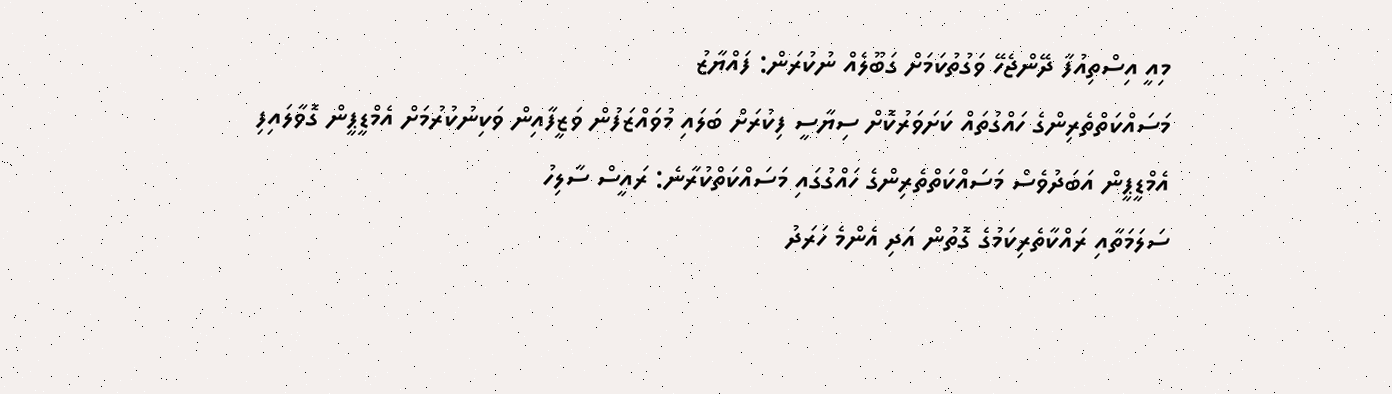މިއީ އިސްތިއުފާ ދޭންޖެހޭ ވަގުތުކަމަށް ގަބޫލެއް ނުކުރަން: ފައްޔާޒު
މަސައްކަތްތެރިންގެ ހައްގުތައް ކަށަވަރުކޮށް ސިޔާސީ ފިކުރަށް ބަލައި މުވައްޒަފުން ވަޒީފާއިން ވަކިނުކުރުމަށް އެމްޑީޕީން ގޮވާލައިފި
އެމްޑީޕީން އަބަދުވެސް މަސައްކަތްތެރިންގެ ހައްގުގައި މަސައްކަތްކުރާނެ: ރައީސް ސާލިހު
ސަލަމަތާއި ރައްކާތެރިކަމުގެ ގޮތުން އަދި އެންމެ ހަރަދު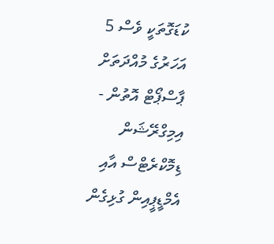ކުޑަގޮތަކީ ވެސް 5 އަހަރުގެ މުއްދަތަށް ޕާސްޕޯޓް އޮތުން - އިމިގްރޭޝަން
ޑިމޮކްރެޓްސް އާއި އެމްޑީޕީއިން ގުޅިގެން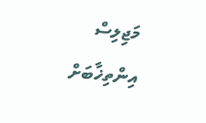މަޖިލިސް އިންތިޚާބަށް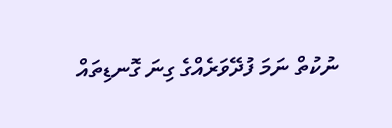ނުކުތް ނަމަ ފުދޭވަރެއްގެ ގިނަ ގޮނޑިތައް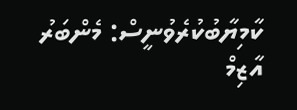ކާމިޔާބުކުރެވުނީސް: މެންބަރު އާޒިމް